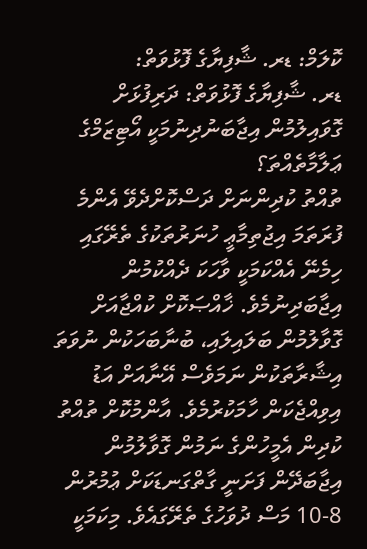ކޮލަމް: ޑރ. ޝާފިޔާގެ ފޮޅުވަތް:
ޑރ. ޝާފިޔާގެ ފޮޅުވަތް: ދަރިފުޅަށް ގޮވައިލުމުން އިޖާބަނުދިނުމަކީ އޯޓިޒަމްގެ ޢަލާމާތެއްތަ؟
ތުއްތު ކުދިންނަށް ދަސްކޮށްދެވޭ އެންމެ ފުރަތަމަ އިޖުތިމާޢީ ހުނަރުތަކުގެ ތެރޭގައި ހިމެނޭ އެއްކަމަކީ ވާހަކަ ދެއްކުމުން އިޖާބަދިނުމެވެ. ޚާއްޞަކޮށް ކުއްޖާއަށް ގޮވާލުމުން ބަލައިލައި، ބުނާބަހަކުން ނުވަތަ އިޝާރާތަކުން ނަމަވެސް އޭނާއަށް އަޑު އިވިއްޖެކަން ހާމަކުރުމެވެ. އާންމުކޮށް ތުއްތު ކުދިން އެމީހުންގެ ނަމުން ގޮވާލުމުން އިޖާބަދޭން ފަށަނީ ގާތްގަނޑަކަށް ޢުމުރުން 8-10 މަސް ދުވަހުގެ ތެރޭގައެވެ. މިކަމަކީ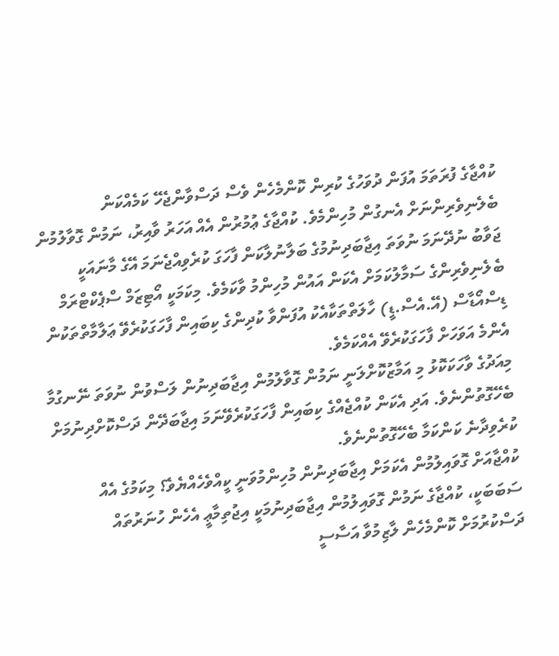ކުއްޖާގެ ފުރަތަމަ އުފަން ދުވަހުގެ ކުރިން ކޮންމެހެން ވެސް ދަސްވާންޖެހޭ ކަމެއްކަން ބެލެނިވެރިންނަށް އެނގުން މުހިންމެވެ. ކުއްޖާގެ ޢުމުރުން އެއް އަހަރު ވާއިރު، ނަމުން ގޮވާލުމުން ޖަވާބު ނުދޭނަމަ ނުވަތަ އިޖާބަދިނުމުގެ ބަލާނުލާކަން ފާހަގަ ކުރެވިއްޖެނަމަ އޭގެ މާނައަކީ ބެލެނިވެރިންގެ ސަމާލުކަމަށް އެކަން އައުން މުހިންމު ވާކަމެވެ. މިކަމަކީ އޯޓިޒަމް ސްޕެކްޓްރަމް ޑިސްއޯޑާސް (އޭ.އެސް.ޑީ) ހާލަތްތަކާއެކު އުފަންވާ ކުދިންގެ ކިބައިން ފާހަގަކުރެވޭ ޢަލާމާތްތަކުން އެންމެ އަވަހަށް ފާހަގަކުރެވޭ އެއްކަމެވެ.
މިއަދުގެ ވާހަކަކޮޅު މި އަމާޒުކޮށްލަނީ ނަމުން ގޮވާލުމުން އިޖާބަދިނުން ލަސްވުން ނުވަތަ ނޭނގުމާ ބެހޭގޮތުންނެވެ. އަދި އެކަން ކުއްޖެއްގެ ކިބައިން ފާހަގަކުރެވޭނަމަ އިޖާބަދޭން ދަސްކޮށްދިނުމަށް ކުރެވިދާނެ ކަންކަމާ ބެހޭގޮތުންނެވެ.
ކުއްޖާއަށް ގޮވައިލުމުން އެކަމަށް އިޖާބަދިނުން މުހިންމުވަނީ ކީއްވެހެއްޔެވެ؟ މިކަމުގެ އެއް ސަބަބަކީ، ކުއްޖާގެ ނަމުން ގޮވައިލުމުން އިޖާބަދިނުމަކީ އިޖުތިމާޢީ އެހެން ހުނަރުތައް ދަސްކުރުމަށް ކޮންމެހެން ލާޒިމުވާ އަސާސީ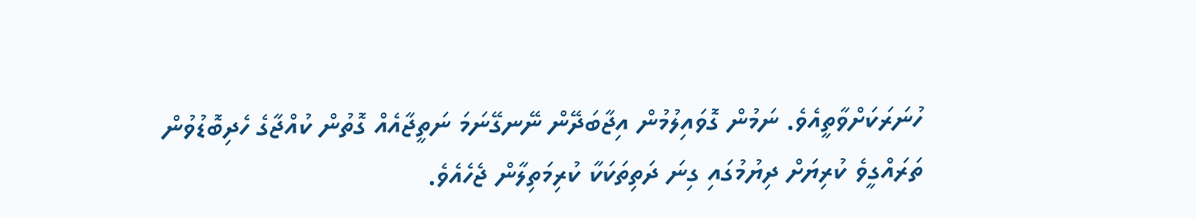ހުނަރަކަށްވާތީއެވެ. ނަމުން ގޮވައިލުމުން އިޖާބަދޭން ނޭނގޭނަމަ ނަތީޖާއެއް ގޮތުން ކުއްޖާގެ ހެދިބޮޑުވުން ތަރައްގީވެ ކުރިޔަށް ދިޔުމުގައި ގިނަ ދަތިތަކަކާ ކުރިމަތިލާން ޖެހެއެވެ.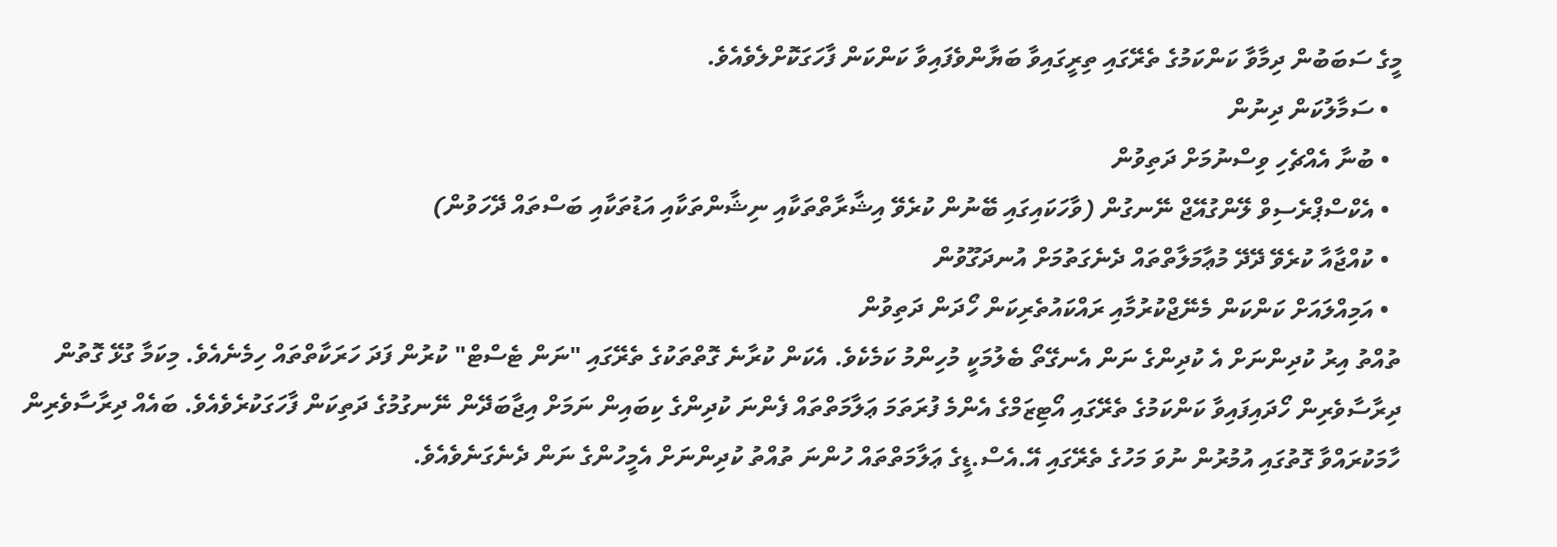މީގެ ސަބަބުން ދިމާވާ ކަންކަމުގެ ތެރޭގައި ތިރީގައިވާ ބަޔާންވެފައިވާ ކަންކަން ފާހަގަކޮށްލެވެއެވެ.
  • ސަމާލުކަން ދިނުން
  • ބުނާ އެއްޗެހި ވިސްނުމަށް ދަތިވުން
  • އެކްސްޕްރެސިވް ލޭންގުއޭޖް ނޭނގުން (ވާހަކައިގައި ބޭނުން ކުރެވޭ އިޝާރާތްތަކާއި ނިޝާންތަކާއި އަޑުތަކާއި ބަސްތައް ދޭހަވުން)
  • ކުއްޖާއާ ކުރެވޭ ދޭދޭ މުޢާމަލާތްތައް ދެނެގަތުމަށް އުނދަގޫވުން
  • އަމިއްލައަށް ކަންކަން މެނޭޖްކުރުމާއި ރައްކައުތެރިކަން ހޯދަން ދަތިވުން
ތުއްތު އިރު ކުދިންނަށް އެ ކުދިންގެ ނަން އެނގޭތޯ ބެލުމަކީ މުހިންމު ކަމެކެވެ. އެކަން ކުރާނެ ގޮތްތަކުގެ ތެރޭގައި "ނަން ޓެސްޓް" ކުރުން ފަދަ ހަރަކާތްތައް ހިމެނެއެވެ. މިކަމާ ގުޅޭ ގޮތުން ދިރާސާވެރިން ހޯދައިފައިވާ ކަންކަމުގެ ތެރޭގައި އޯޓިޒަމްގެ އެންމެ ފުރަތަމަ ޢަލާމަތްތައް ފެންނަ ކުދިންގެ ކިބައިން ނަމަށް އިޖާބަދޭން ނޭނގުމުގެ ދަތިކަން ފާހަގަކުރެވެއެވެ. ބައެއް ދިރާސާވެރިން ހާމަކުރައްވާ ގޮތުގައި އުމުރުން ނުވަ މަހުގެ ތެރޭގައި އޭ.އެސް.ޑީގެ ޢަލާމަތްތައް ހުންނަ ތުއްތު ކުދިންނަށް އެމީހުންގެ ނަން ދެނެގަނެވެއެވެ.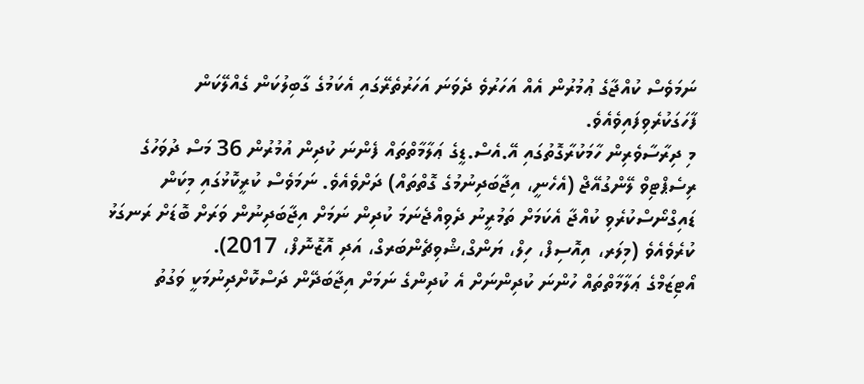ނަމަވެސް ކުއްޖާގެ ޢުމުރުން އެއް އަހަރުވެ ދެވަނަ އަހަރުތެރޭގައި އެކަމުގެ ގާބިލުކަން ގެއްލޭކަން ފާހަގަކުރެވިފައިވެއެވެ.
މި ދިރާސާވެރިން ހާމަކުރާގޮތުގައި އޭ.އެސް.ޑީގެ ޢަލާމާތްތައް ފެންނަ ކުދިން އުމުރުން 36 މަސް ދުވަހުގެ ރިސެޕްޓިވް ލޭންގުއޭޖް (އެހެނީ، އިޖާބަދިނުމުގެ ގޮތްތައް) ދަށްވެއެވެ. ނަމަވެސް ކުރީކޮޅުގައި މިކަން ޑައިގްނޯސްކުރެވި ކުއްޖާ އެކަމަށް ތަމުރީނު ދެވިއްޖެނަމަ ކުދިން ނަމަށް އިޖާބަދިނުން ވަރަށް ބޮޑަށް ރަނގަޅު ކުރެވެއެވެ (މިލަރ، އިއޮސިފް، ހިލް، ޔަންގް،ޝްވިޗެންބަރގް، އަދި އޮޒޮނޮފް، 2017).
އޯޓިޒަމްގެ ޢަލާމާތްތައް ހުންނަ ކުދިންނަށް އެ ކުދިންގެ ނަމަށް އިޖާބަދޭން ދަސްކޮށްދިނުމަކީ ވަގުތު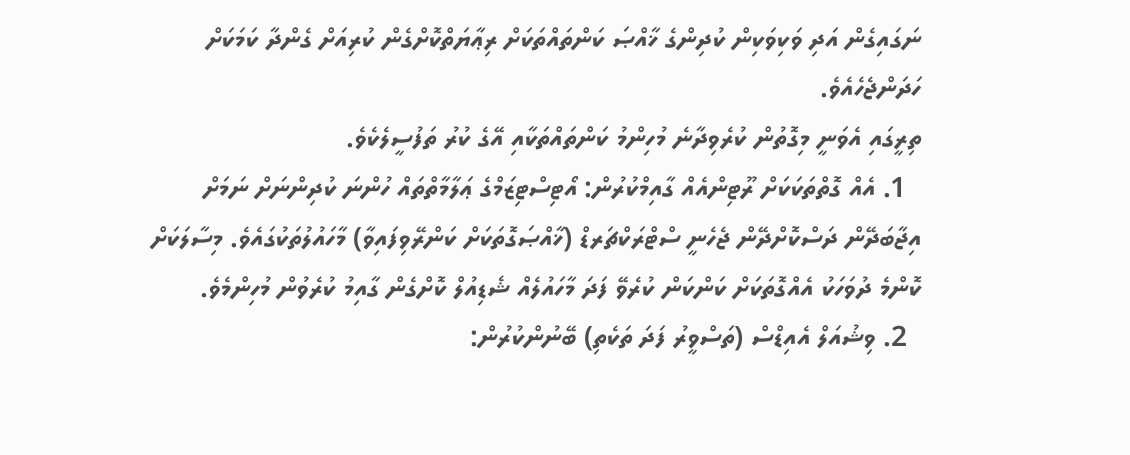ނަގައިގެން އަދި ވަކިވަކިން ކުދިންގެ ޚާއްޞަ ކަންތައްތަކަށް ރިޢާޔަތްކޮށްގެން ކުރިއަށް ގެންދާ ކަމަކަށް ހަދަންޖެހެއެވެ.
ތިރީގައި އެވަނީ މިގޮތުން ކުރެވިދާނެ މުހިންމު ކަންތައްތަކާއި އޭގެ ކުރު ތަފުސީލެކެވެ.
  1. އެއް ގޮތްތަކަކަށް ރޫޓިންއެއް ގާއިމްކުރުން: އޯޓިސްޓިޒަމްގެ ޢަލާމާތްތައް ހުންނަ ކުދިންނަށް ނަމަށް އިޖާބަދޭން ދަސްކޮށްދޭން ޖެހެނީ ސްޓްރަކްޗަރޑް (ޚާއްޞަގޮތަކަށް ކަންރޭވިފައިވާ) މާހައުލުތަކުގައެވެ. މިސާލަކަށް ކޮންމެ ދުވަހަކު އެއްގޮތަކަށް ކަންކަން ކުރެވޭ ފަދަ މާހައުލެއް ޝެޑިއުލް ކޮށްގެން ގާއިމު ކުރެވުން މުހިންމެވެ.
  2. ވިޝުއަލް އެއިޑްސް (ތަސްވީރު ފަދަ ތަކެތި) ބޭނުންކުރުން: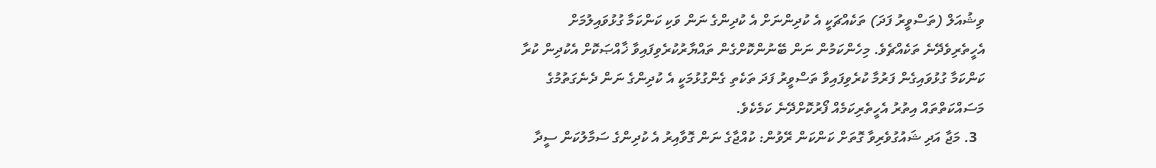ވިޝުއަލް (ތަސްވީރު ފަދަ) ތަކެއްޗަކީ އެ ކުދިންނަށް އެ ކުދިންގެ ނަން ވަކި ކަންކަމާ ގުޅުވައިލުމަށް އެހީތެރިވެދޭނެ ތަކެއްޗެވެ. މިހެންކަމުން ނަން ބޭނުންކޮށްގެން ތައްޔާރުކުރެވިފައިވާ ޚާއްޞަކޮށް އެކުދިން ކުރާ ކަންކަމާ ގުޅުވައިގެން ފަރުމާ ކުރެވިފައިވާ ތަސްވީރު ފަދަ ތަކެތި ގެންގުޅުމަކީ އެ ކުދިންގެ ނަން ދެނެގަތުމުގެ މަސައްކަތްތައް އިތުރު އެހީތެރިކަމެއް ފޯރުކޮށްދޭނެ ކަމެކެވެ.
  3. މަޖާ އަދި ޝައުގުވެރިވާ ގޮތަށް ކަންކަން ރޭވުން: ކުއްޖާގެ ނަން ގޮވާއިރު އެ ކުދިންގެ ސަމާލުކަން ސީދާ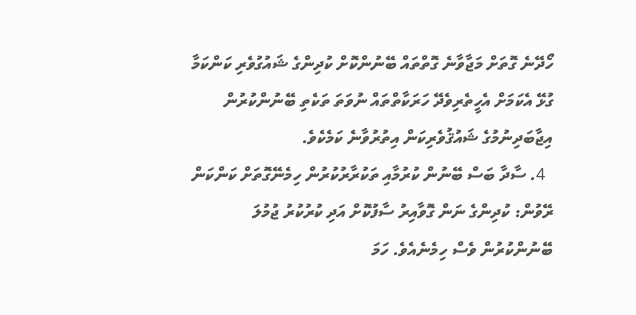ހޯދޭނެ ގޮތަށް މަޖާވާނެ ގޮތްތައް ބޭނުންކޮށް ކުދިންގެ ޝައުގުވެރި ކަންކަމާ ގުޅޭ އެކަމަށް އެހީތެރިވެދޭ ހަރަކާތްތައް ނުވަތަ ތަކެތި ބޭނުންކުރުން އިޖާބަދިނުމުގެ ޝައުޤުވެރިކަން އިތުރުވާނެ ކަމެކެވެ.
  4. ސާދާ ބަސް ބޭނުން ކުރުމާއި ތަކުރާރުކުރުން ހިމެނޭގޮތަށް ކަންކަން ރޭވުން: ކުދިންގެ ނަން ގޮވާއިރު ސާފުކޮށް އަދި ކުރުކުރު ޖުމުލަ ބޭނުންކުރުން ވެސް ހިމެނެއެވެ. ހަމަ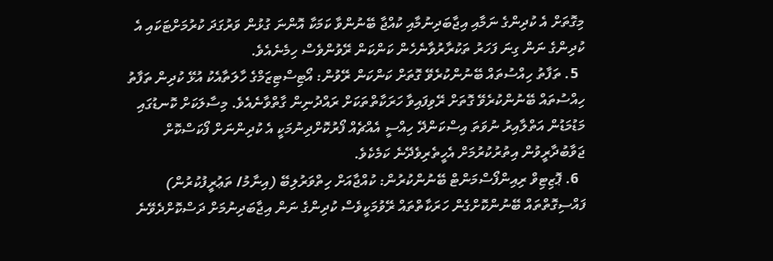މިގޮތަށް އެ ކުދިންގެ ނަމާއި އިޖާބަދިނުމާއި ކުއްޖާ ބޭނުންވާ ކަމަކާ އޮންނަ ގުޅުން ވަރުގަދަ ކުރުމަށްޓަކައި އެ ކުދިންގެ ނަން ގިނަ ފަހަރު ތަކުރާރުވާނެހެން ކަންކަން ރޭވުންވެސް ހިމެނެއެވެ.
  5. ތަފާތު ހިއްސުތައް ބޭނުންކުރެވޭ ގޮތަށް ކަންކަން ރޭވުން: އޯޓިސްޓިޒަމްގެ ހާލަތާއެކު އުޅޭ ކުދިން ތަފާތު ހިއްސުތައް ބޭނުންކުރެވޭ ގޮތަށް ރޭވިފައިވާ ހަރަކާތްތަކަށް ރައްދުނިން ގާތްވާނެއެވެ. މިސާލަކަށް ކޮނޑުގައި މަޑުމަޑުން އަތްލާއިރު ނުވަތަ އިސްކަންދޭ ހިއްސީ އެއްޗެއް ފޯރުކޮށްދިނުމަކީ އެ ކުދިންނަށް ފޯކަސްކޮށް ޖަވާބުދާރީވުން އިތުރުކުރުމަށް އެހީތެރިވެދޭނެ ކަމެކެވެ.
  6. ޕޮޒިޓިވް ރިއިންފޯސްމަންޓް ބޭނުންކުރުން: ކުއްޖާއަށް ހިތްވަރުލިބޭ (އިނާމު/ ތަޢުރީފުކުރުން) ފައްސިގޮތްތައް ބޭނުންކޮށްގެން ހަރަކާތްތައް ރޭވުމަކީވެސް ކުދިންގެ ނަން އިޖާބަދިނުމަށް ދަސްކޮށްދެވޭނެ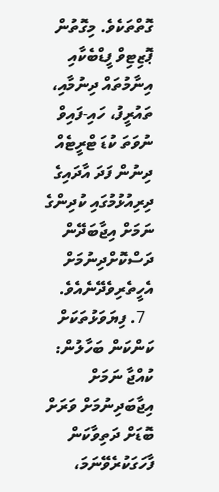ގޮތްތަކެވެ. މިގޮތުން ޕޮޒިޓިވް ފީޑްބެކާއި އިނާމުތައް ދިނުމާއި، ތައުރީފު، ހައި-ފައިވް ނުވަތަ ކުޑަ ޓްރީޓެއް ދިނުން ފަދަ އާދައިގެ ދިރިއުޅުމުގައި ކުދިންގެ ނަމަށް އިޖާބަދޭން ދަސްކޮށްދިނުމަށް އެހީތެރިވެދޭނެއެވެ.
  7. ފިޔަވަޅުތަކަށް ކަންކަން ބަހާލުން: ކުއްޖާ ނަމަށް އިޖާބަދިނުމަށް ވަރަށް ބޮޑަށް ދަތިވާކަން ފާހަގަކުރެވޭނަމަ،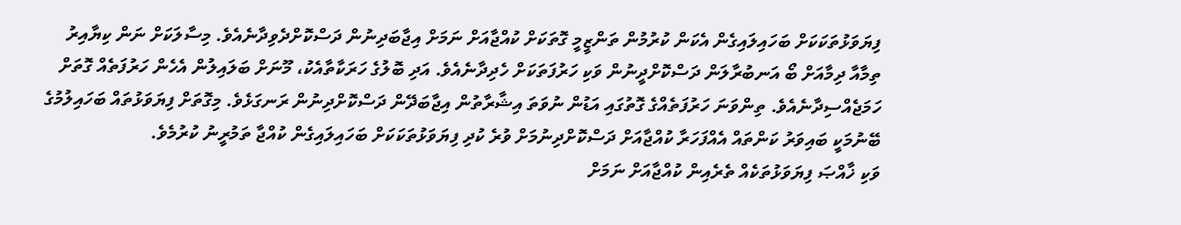ފިޔަވަޅުތަކަކަށް ބަހައިލައިގެން އެކަން ކުރުމުން ތަންޒީމީ ގޮތަކަށް ކުއްޖާއަށް ނަމަށް އިޖާބަދިނުން ދަސްކޮށްދެވިދާނެއެވެ. މިސާލަކަށް ނަން ކިޔާއިރު ތިމާއާ ދިމާއަށް ބޯ އަނބުރާލަން ދަސްކޮށްދީނުން ވަކި ހަރުފަތަކަށް ހެދިދާނެއެވެ. އަދި ބޮލުގެ ހަރަކާތާއެކު، މޫނަށް ބަލައިލުން އެހެން ހަރުފަތެއް ގޮތަށް ހަމަޖެއްސިދާނެއެވެ. ތިންވަނަ ހަރުފަތެއްގެ ގޮތުގައި އަޑުން ނުވަތަ އިޝާރާތުން އިޖާބަދޭން ދަސްކޮށްދިނުން ރަނގަޅެވެ. މިގޮތަށް ފިޔަވަޅުތައް ބަހައިލުމުގެ ބޭނުމަކީ ބައިވަރު ކަންތައް އެއްފަހަރާ ކުއްޖާއަށް ދަސްކޮށްދިނުމަށް ވުރެ ކުދި ފިޔަވަޅުތަކަކަށް ބަހައިލައިގެން ކުއްޖާ ތަމުރީނު ކުރުމެވެ.
ވަކި ޚާއްޞަ ފިޔަވަޅުތަކެއް ތެރެއިން ކުއްޖާއަށް ނަމަށް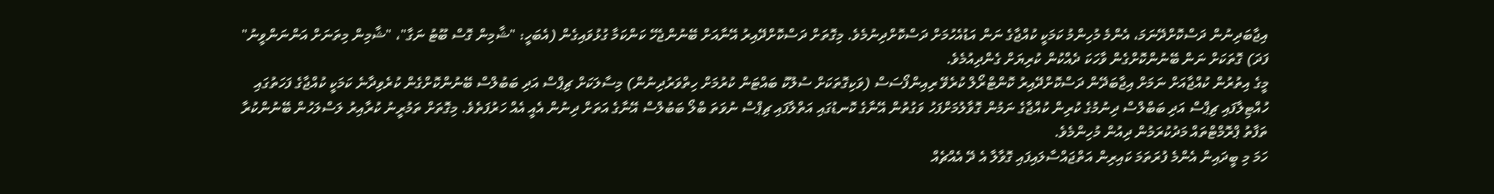އިޖާބަދިނުން ދަސްކޮށްދޭނަމަ، އެންމެ މުހިންމު ކަމަކީ ކުއްޖާގެ ނަން އަޑުއެހުމަށް ދަސްކޮށްދިނުމެވެ. މިގޮތަށް ދަސްކޮށްދޭއިރު އޭނާއަށް ބޭނުންޖެހޭ ކަންކަމާ ގުޅުވައިގެން (އެބަހީ: "ޝާމިން ގޮސް ބޫޓު ނަގާ"، "ޝާމިން މިތަނަށް އަންނަންވީނު" ފަދަ) ގޮތަކަށް ނަން ބޭނުންކޮށްގެން ވާހަކަ ދެއްކުން ކުރިޔަށް ގެންދިއުމެވެ.
މީގެ އިތުރުން ކުއްޖާއަށް ނަމަށް އިޖާބަދޭން ދަސްކޮށްދޭއިރު ކޮންޓްރޯލް ކުރެވޭ ރިއިންފޯސަސް (ވަކިގޮތަކަށް ސުލޫކު ބައްޓަން ކުރުމަށް ހިތްވަރުދިނުން) މިސާލަކަށް ޗިޕްސް އަދި ބަބުލްސް ބޭނުންކޮށްގެން ކުރެވިދާނެ ކަމަކީ ކުއްޖާގެ ފަހަތުގައި ހުއްޓިލާފައި ޗިޕްސް އަދި ބަބްލްސް ދިނުމުގެ ކުރިން ކުއްޖާގެ ނަމުން ގޮވާލުމަށްފަހު ވަގުތުން އޭނާގެ ކޮނޑުގައި އަތްލާފައި ޗިޕްސް ނުވަތަ ބްލޯ ބަބުލްސް އޭނާގެ އަތަށް ދިނުން އެއީ އެއް ހަރުފަތެވެ. މިގޮތަށް ތަމުރީނު ކުރާއިރު ލަސްލަހުން ބޭނުންކުރާ ތަފާތު ޕްރޮމްޓްތައް މަދުކުރަމުން ދިއުން މުހިންމެވެ.
ހަމަ މި ބީދައިން އެންމެ ފުރަތަމަ ކައިރިން އަތްޖައްސާލައިފައި ގޮވާލާ އެ ދޭ އެއްޗެއް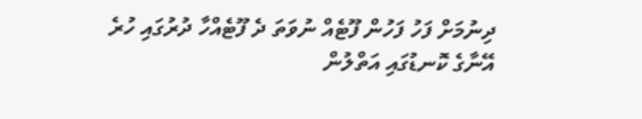ދިނުމަށް ފަހު ފަހުން ފޫޓެއް ނުވަތަ ދެ ފޫޓެއްހާ ދުރުގައި ހުރެ އޭނާގެ ކޮނޑުގައި އަތްލުން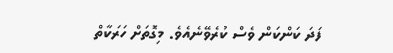ފަދަ ކަންކަން ވެސް ކުރެވޭނެއެވެ. މިގޮތަށް ހަރަކާތް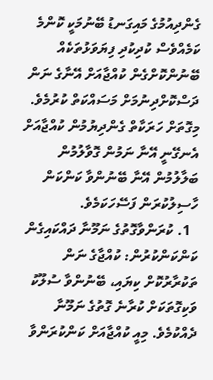ގެންދިއުމުގެ މައިގަނޑު ބޭނުމަކީ ކޮންމެ ކަމެއްވެސް ކުދިކުދި ފިޔަވަޅުތަކެއް ބޭނުންކޮށްގެން ކުއްޖާއަށް އޭނާގެ ނަން ދަސްކޮށްދިނުމަށް މަސައްކަތް ކުރުމެވެ. މިގޮތަށް ހަރަކާތް ގެންދިޔުމުން ކުއްޖާއަށް އެނގޭނީ އޭނާ ނަމުން ގޮވާލުމުން ބަލާލުމުން އޭނާ ބޭނުންވާ ކަންކަން ހާސިލުކުރަން ފަސޭހަކަމެވެ.
  1. ކުރަންވާގޮތުގެ ނަމޫނާ ދައްކައިގެން ކަންކަންކުރުން: ކުއްޖާގެ ނަން ތަކުރާރުކޮށް ކިޔައި، ބޭނުންވާ ސުލޫކު ވަކިގޮތަކަށް ކުރާނެ ގޮތުގެ ނަމޫނާ ދެއްކުމެވެ. މިއީ ކުއްޖާއަށް ކަންކުރަންވާ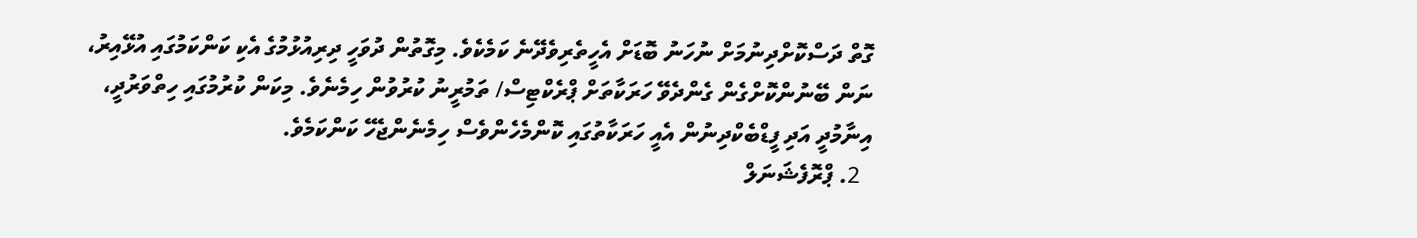ގޮތް ދަސްކޮށްދިނުމަށް ނުހަނު ބޮޑަށް އެހީތެރިވެދޭނެ ކަމެކެވެ. މިގޮތުން ދުވަހީ ދިރިއުޅުމުގެ އެކި ކަންކަމުގައި އުޅޭއިރު، ނަން ބޭނުންކޮށްގެން ގެންދެވޭ ހަރަކާތަށް ޕްރެކްޓިސް/ ތަމުރީނު ކުރުވުން ހިމެނެވެ. މިކަން ކުރުމުގައި ހިތްވަރުދީ، އިނާމުދީ އަދި ފީޑްބެކްދިނުން އެއީ ހަރަކާތުގައި ކޮންމެހެންވެސް ހިމެނެންޖެހޭ ކަންކަމެވެ.
  2. ޕްރޮފެޝަނަލް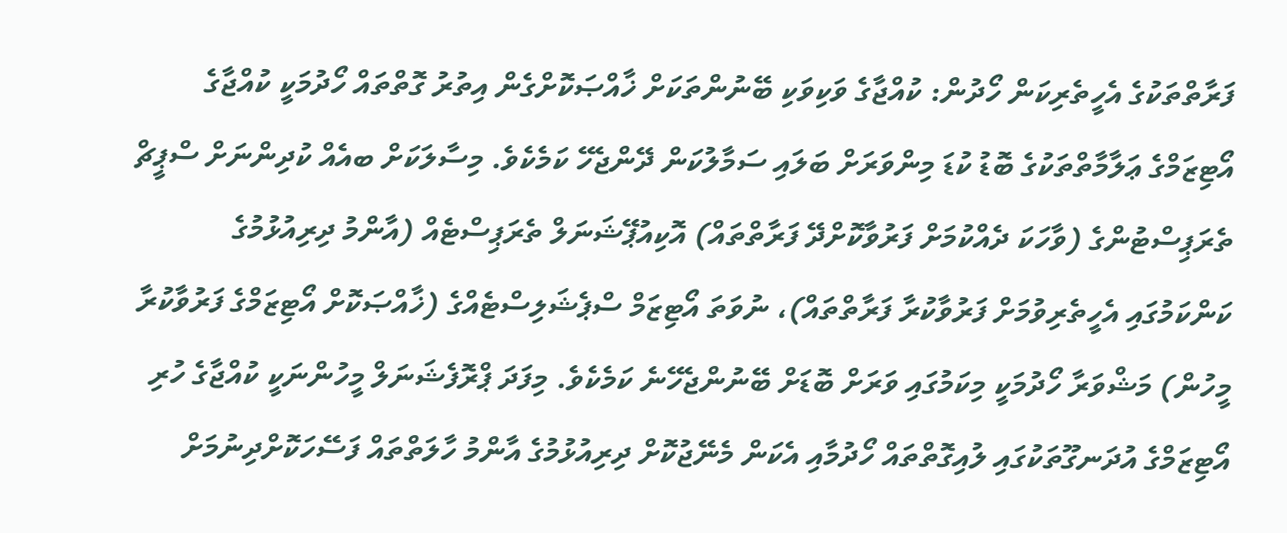ފަރާތްތަކުގެ އެހީތެރިކަން ހޯދުން: ކުއްޖާގެ ވަކިވަކި ބޭނުންތަކަށް ޚާއްޞަކޮށްގެން އިތުރު ގޮތްތައް ހޯދުމަކީ ކުއްޖާގެ އޯޓިޒަމްގެ ޢަލާމާތްތަކުގެ ބޮޑު ކުޑަ މިންވަރަށް ބަލައި ސަމާލުކަން ދޭންޖެހޭ ކަމެކެވެ. މިސާލަކަށް ބއެއް ކުދިންނަށް ސްޕީޗް ތެރަޕިސްޓުންގެ (ވާހަކަ ދެއްކުމަށް ފަރުވާކޮށްދޭ ފަރާތްތައް) އޮކިއުޕޭޝަނަލް ތެރަޕިސްޓެއް (އާންމު ދިރިއުޅުމުގެ ކަންކަމުގައި އެހީތެރިވުމަށް ފަރުވާކުރާ ފަރާތްތައް)، ނުވަތަ އޯޓިޒަމް ސްޕެޝަލިސްޓެއްގެ (ޚާއްޞަކޮށް އޯޓިޒަމްގެ ފަރުވާކުރާ މީހުން) މަޝްވަރާ ހޯދުމަކީ މިކަމުގައި ވަރަށް ބޮޑަށް ބޭނުންޖެހޭނެ ކަމެކެވެ. މިފަދަ ޕްރޮފެޝަނަލް މީހުންނަކީ ކުއްޖާގެ ހުރި އޯޓިޒަމްގެ އުދަނގޫތަކުގައި ލުއިގޮތްތައް ހޯދުމާއި އެކަން މެނޭޖުކޮށް ދިރިއުޅުމުގެ އާންމު ހާލަތްތައް ފަސޭހަކޮށްދިނުމަށް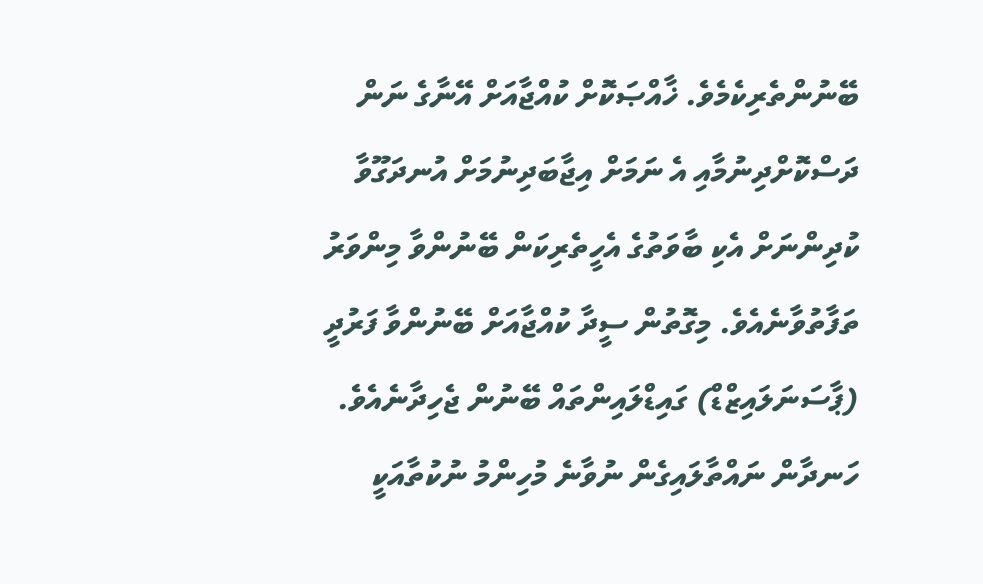ބޭނުންތެރިކެމެވެ. ޚާއްޞަކޮށް ކުއްޖާއަށް އޭނާގެ ނަން ދަސްކޮށްދިނުމާއި އެ ނަމަށް އިޖާބަދިނުމަށް އުނދަގޫވާ ކުދިންނަށް އެކި ބާވަތުގެ އެހީތެރިކަން ބޭނުންވާ މިންވަރު ތަފާތުވާނެއެވެ. މިގޮތުން ސީދާ ކުއްޖާއަށް ބޭނުންވާ ފަރުދީ (ޕާސަނަލައިޒްޑް) ގައިޑްލައިންތައް ބޭނުން ޖެހިދާނެއެވެ. ހަނދާން ނައްތާލައިގެން ނުވާނެ މުހިންމު ނުކުތާއަކީ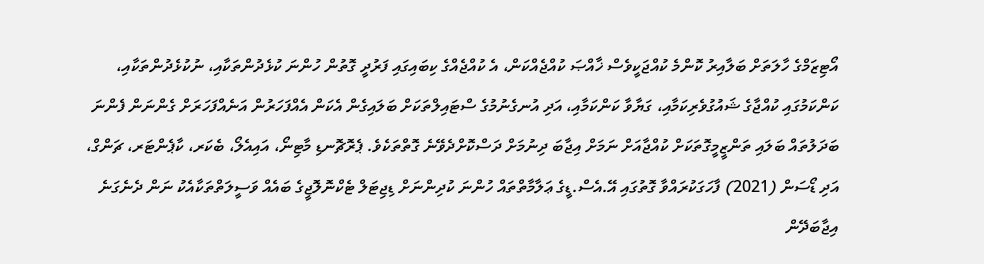އޯޓިޒަމްގެ ހާލަތަށް ބަލާއިރު ކޮންމެ ކުއްޖަކީވެސް ޚާއްޞަ ކުއްޖެއްކަން، އެ ކުއްޖެއްގެ ކިބައިގައި ފަރުދީ ގޮތުން ހުންނަ ކުޅެދުންތަކާއި، ނުކުޅެދުންތަކާއި، ކަންކަމުގައި ކުއްޖާގެ ޝައުގުވެރިކަމާއި، ގަޔާވާ ކަންކަމާއި، އަދި އުނގެނުމުގެ ސްޓައިލްތަކަށް ބަލައިގެން އެކަން އެއްފަހަރުން އަނެއްފަހަރަށް ގެންނަން ފެންނަ ބަދަލުތައް ބަލައި ތަންޒީމީގޮތަކަށް ކުއްޖާއަށް ނަމަށް އިޖާބަ ދިނުމަށް ދަސްކޮށްދެވޭނެ ގޮތްތަކެވެ. ޕެރޮޗޮނޑި މާޓިނޯ، އައިއެލޯ، ބެކަރ، ކާޕެންޓަރ، ޗަންގް، އަދި ޑޯސަން (2021) ފާހަގަކުރައްވާ ގޮތުގައި އޭ.އެސް.ޑީގެ ޢަލާމާތްތައް ހުންނަ ކުދިންނަށް ޑިޖިޓަލް ޓެކްނޮލޮޖީގެ ބައެއް ވަސީލަތްތަކާއެކު ނަން ދެނެގަނެ އިޖާބަދޭން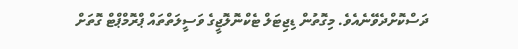ދަސްކޮށްދެވޭނެއެވެ. މިގޮތުން ޑިޖިޓަލް ޓެކްނޮލޮޖީގެ ވަސީލަތްތައް ޕްރޮމްޕްޓް ގޮތަށް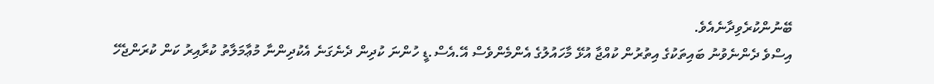ބޭނުންކުރެވިދާނެއެވެ.
އިސްވެ ދެންނެވުނު ބައިތަކުގެ އިތުރުން ކުއްޖާ އުޅޭ މާހައުލުގެ އެންމެންވެސް އޭ.އެސް.ޑީ ހުންނަ ކުދިން ދެނެގަނެ އެކުދިންނާ މުޢާމަލާތު ކުރާއިރު ކަން ކުރަންޖެހޭ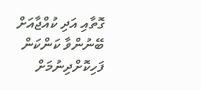ގޮތާއި އަދި ކުއްޖާއަށް ބޭނުންވާ ކަންކަން ފަހިކޮށްދިނުމަށް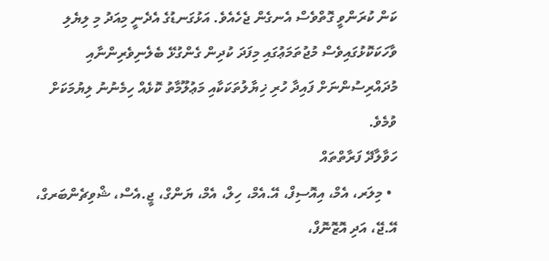ކަން ކުރަންވީ ގޮތްވެސް އެނގެން ޖެހެއެވެ. އަޅުގަނޑުގެ އެދެނީ މިއަދު މި ލިޔެލި ވާހަކަކޮޅުގައިވެސް މުޖުތަމަޢުގައި މިފަދަ ކުދިން ގެންގުޅޭ ބެލެނިވެރިންނާއި މުދައްރިސުންނަށް ފައިދާ ހުރި ޚިޔާލުތަކަކާއި މަޢުލޫމާތު ކޮޅެއް ހިމެނުނު ލިޔުމަކަށް ވުމެވެ.
ހަވާލާދޭ ފަރާތްތައް
  • މިލަރ، އެމް، އިއޮސިފް، އޭ.އެމް، ހިލް، އެމް، ޔަންގް، ޖީ.އެސް، ޝްވިޗެންބަރގް، އޭ.ޖޭ، އަދި އޮޒޮނޮފް،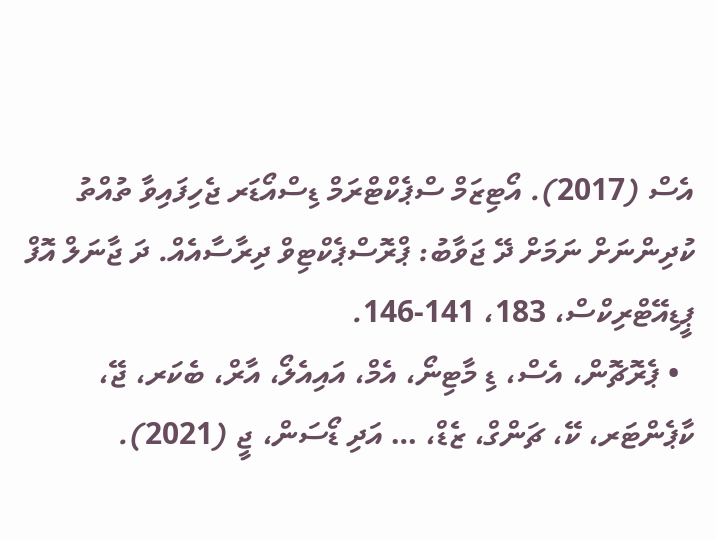އެސް (2017). އޯޓިޒަމް ސްޕެކްޓްރަމް ޑިސްއޯޑަރ ޖެހިފައިވާ ތުއްތު ކުދިންނަށް ނަމަށް ދޭ ޖަވާބު: ޕްރޮސްޕެކްޓިވް ދިރާސާއެއް. ދަ ޖާނަލް އޮފް ޕީޑިއޭޓްރިކްސް، 183، 141-146.
  • ޕެރޮޗޮން، އެސް، ޑި މާޓިނޯ، އެމް، އައިއެލޯ، އާރް، ބެކަރ، ޖޭ، ކާޕެންޓަރ، ކޭ، ޗަންގް، ޒެޑް، … އަދި ޑޯސަން، ޖީ (2021).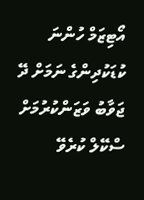އޯޓިޒަމް ހުންނަ ކުޑަކުދިންގެ ނަމަށް ދޭ ޖަވާބު ވަޒަންކުރުމަށް ސްކޭލް ކުރެވޭ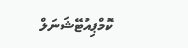ކޮމްޕިއުޓޭޝަނަލް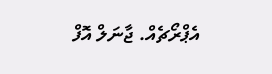އެޕްރޯޗެއް. ޖާނަލް އޮފް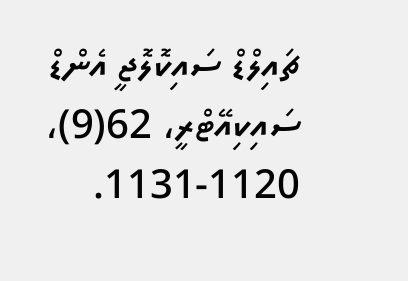ޗައިލްޑް ސައިކޮލޮޖީ އެންޑް ސައިކިއޭޓްރީ، 62(9)، 1120-1131.